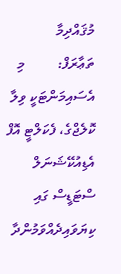މުޤައްދިމާ
ތަޢާރަފް:         މި އެސައިމަންޓަކީ ވިލާ ކޮލެޖްގެ، ފެކަލްޓީ އޮފް އެޑިއުކޭޝަނަލް ސްޓަޑީސް ގައި ކިޔަވައިދެއްވަމުންދާ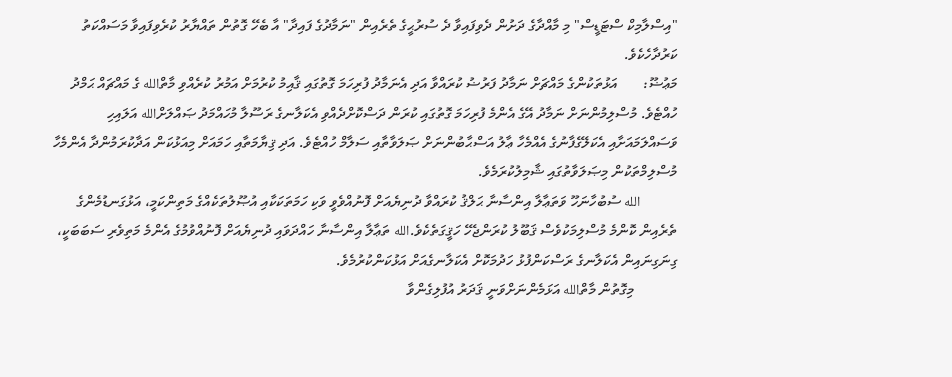"އިސްލާމިކް ސްޓަޑީސް" މި މާއްދާގެ ދަށުން ދެވިފައިވާ ދެ ސުރުޙީގެ ތެރެއިން "ނަމާދުގެ ފައިދާ" އާ ބެހޭ ގޮތުން ތައްޔާރު ކުރެވިފައިވާ މަސައްކަތު ކަރުދާހެކެވެ.
މަޢުޟޫ:       އަޅުތަކުންގެ މައްޗަށް ނަމާދު ފަރުޟު ކުރައްވާ އަދި އެނަމާދު ފުރިހަމަ ގޮތުގައި ޤާއިމު ކުރުމަށް އަމުރު ކުރެއްވި މާތްالله ގެ މައްޗައް ޙަމްދު ހުއްޓެވެ. މުސްލިމުންނަށް ނަމާދު އޭގެ އެންމެ ފުރިހަމަ ގޮތުގައި ކުރަން ދަސްކޮށްދެއްވި އެކަލާނގެ ރަސޫލާ މުހައްމަދު ޞައްލަށްالله އަލައިހި ވަސައްލަމައަށާއި އެކަލޭގެފާނުގެ އެއްމެހާ ޢާލު އަސްޙާބުންނަށް ޞަލަވާތާއި ސަލާމް ހުއްޓެވެ. އަދި ޤިޔާމަތާއި ހަމައަށް މިއަޅުކަން އަދާކުރަމުންދާ އެންމެހާ މުސްލިމްތަކުން މިޞަލަވާތުގައި ޝާމިލުކުރަމެވެ.
            الله ސުބުހާނަހޫ ވަތަޢާލާ އިންސާނާ ޙަލްޤު ކުރައްވާ ދުނިޔެއަށް ފޮނުއްވެވީ ވަކި ހަމަތަކަކާއި އުޞޫލުތަކެއްގެ މަތިންކަމީ، އަޅުގަނޑުމެންގެ ތެރެއިން ކޮންމެ މުސްލިމަކުވެސް ޤަބޫލު ކުރަންޖެހޭ ހަޤީގަތެކެވެ.الله ތަޢާލާ އިންސާނާ ހައްދަވައި ދުނިޔެއަށް ފޮނުއްވުމުގެ އެންމެ މަތިވެރި ސަބަބަކީ، ގިނަގިނައިން އެކަލާނގެ ރަސްކަންފުޅު ހަދުމަކޮށް އެކަލާނގެއަށް އަޅުކަންކުރުމެވެ.
            މިގޮތުން މާތްالله އަޅަމެންނަށްވަނީ ޤަދަރު އުފުލިގެންވާ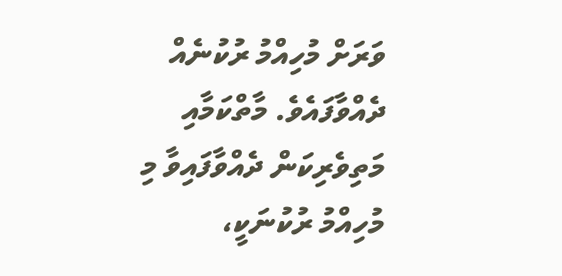ވަރަށް މުހިއްމު ރުކުނެއް ދެއްވާފައެވެ. މާތްކަމާއި މަތިވެރިކަން ދެއްވާފައިވާ މި މުހިއްމު ރުކުނަކީ،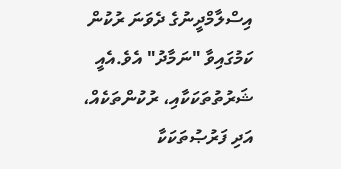އިސްލާމްދީނުގެ ދެވަނަ ރުކުން ކަމުގައިވާ "ނަމާދު" އެވެ.އެއީ ޝަރުތުތަކަކާއި، ރުކުންތަކެއް، އަދި ފަރުޞުތަކަކާ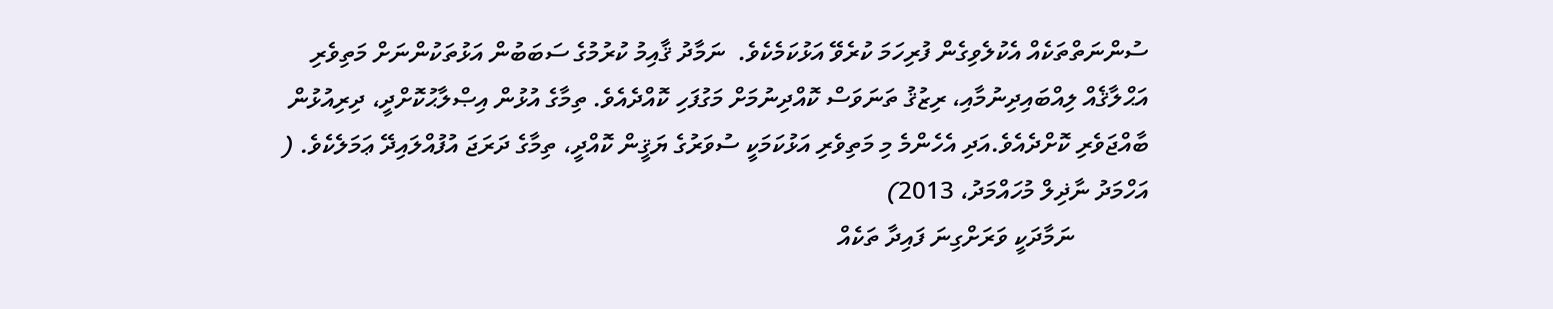ސުންނަތްތަކެއް އެކުލެވިގެން ފުރިހަމަ ކުރެވޭ އަޅުކަމެކެވެ.  ނަމާދު ޤާއިމު ކުރުމުގެ ސަބަބުން އަޅުތަކުންނަށް މަތިވެރި އަޙްލާޤެއް ލިއްބައިދިނުމާއި، ރިޒުޤު ތަނަވަސް ކޮއްދިނުމަށް މަގުފަހި ކޮއްދެއެވެ. ތިމާގެ އުޅުން އިޞްލާޙުކޮށްދީ، ދިރިއުޅުން ބާއްޖަވެރި ކޮށްދެއެވެ.އަދި އެހެންމެ މި މަތިވެރި އަޅުކަމަކީ ސުވަރުގެ ޔަޤީން ކޮއްދީ، ތިމާގެ ދަރަޖަ އުފުއްލައިދޭ ޢަމަލެކެވެ. ( އަހްމަދު ނާޛިލް މުހައްމަދު، 2013)
            ނަމާދަކީ ވަރަށްގިނަ ފައިދާ ތަކެއް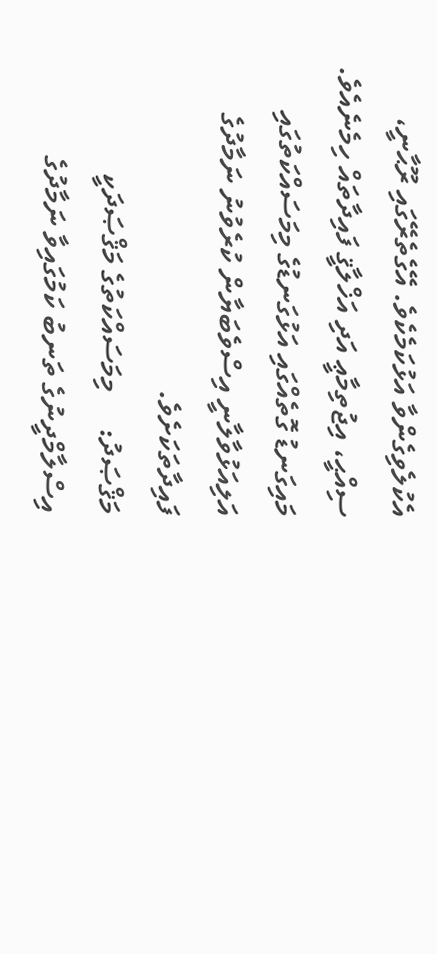އެކުލެވިގެންވާ އަޅުކަމެކެވެ. އޭގެތެރޭގައި ރޫޙާނީ، ސިއްޙީ، އިޖުތިމާޢީ އަދި އަޚްލާޤީ ފައިދާތައް ހިމެނެއެވެ. މައިގަނޑު ގޮތެއްގައި އަޅުގަނޑުގެ މިމަސައްކަތުގައި އަލިއަޅުވާލާނީ އިސްވެބަޔާން ކުރެވުނު ނަމާދުގެ ފައިދާތަކަށެވެ.
މަޤްޞަދު:     މިމަސައްކަތުގެ މަޤްޞަދަކީ އިސްލާމްދީނުގެ ތަނބު ކަމުގައިވާ ނަމާދުގެ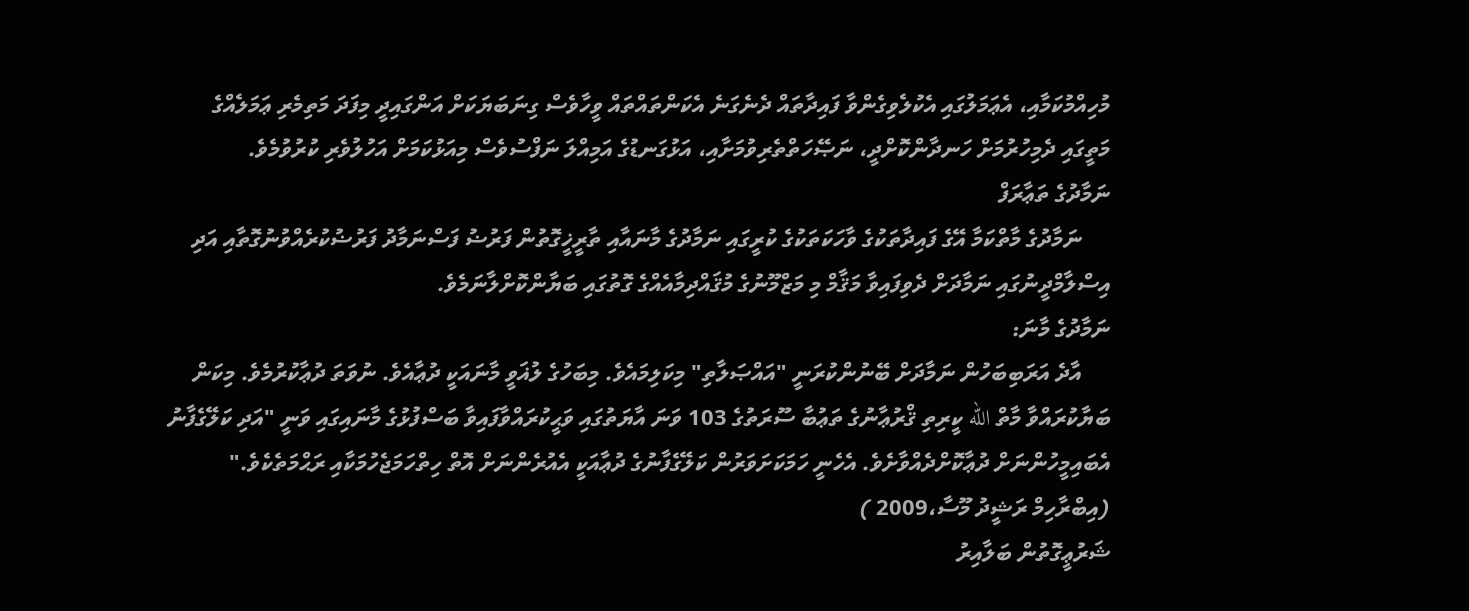މުހިއްމުކަމާއި، އެޢަމަލުގައި އެކުލެވިގެންވާ ފައިދާތައް ދެނެގަނެ އެކަންތައްތައް ވީހާވެސް ގިނަބަޔަކަށް އަންގައިދީ މިފަދަ މަތިމެރި ޢަމަލެއްގެ މަތީގައި ދެމިހުރުމަށް ހަނދާންކޮށްދީ، ނަޞޭހަތްތެރިވުމަށާއި، އަޅުގަނޑުގެ އަމިއްލަ ނަފްސުވެސް މިއަޅުކަމަށް އަހުލުވެރި ކުރުވުމެވެ.
ނަމާދުގެ ތަޢާރަފް
     ނަމާދުގެ މާތްކަމާ އޭގެ ފައިދާތަކުގެ ވާހަކަތަކުގެ ކުރީގައި ނަމާދުގެ މާނައާއި ތާރީޚީގޮތުން ފަރުޟު ފަސްނަމާދު ފަރުޟުކުރެއްވުނުގޮތާއި އަދި އިސްލާމްދީނުގައި ނަމާދަށް ދެވިފައިވާ މަޤާމް މި މަޒްމޫނުގެ މުޤައްދިމާއެއްގެ ގޮތުގައި ބަޔާންކޮށްލާނަމެވެ.
ނަމާދުގެ މާނަ:
     އާދެ އަރަބިބަހުން ނަމާދަށް ބޭނުންކުރަނީ "އައްޞަލާތި" މިކަލިމައެވެ. މިބަހުގެ ލުޣަވީ މާނައަކީ ދުޢާއެވެ. ނުވަތަ ދުޢާކުރުމެވެ. މިކަން ބަޔާކުރައްވާ މާތް الله ކީރިތި ޤްރުޢާނުގެ ތަޢުބާ ސޫރަތުގެ 103 ވަނަ އާޔަތުގައި ވަޙީކުރައްވާފައިވާ ބަސްފުޅުގެ މާނައިގައި ވަނީ "އަދި ކަލޭގެފާނު އެބައިމީހުންނަށް ދުޢާކޮށްދެއްވާށެވެ. އެހެނީ ހަމަކަށަވަރުން ކަލޭގެފާނުގެ ދުޢާއަކީ އެއުރެންނަށް އޮތް ހިތްހަމަޖެހުމަކާއި ރަޙްމަތެކެވެ." (އިބްރާހިމް ރަޝީދު މޫސާ،2009 )
ޝަރުޢީގޮތުން ބަލާއިރު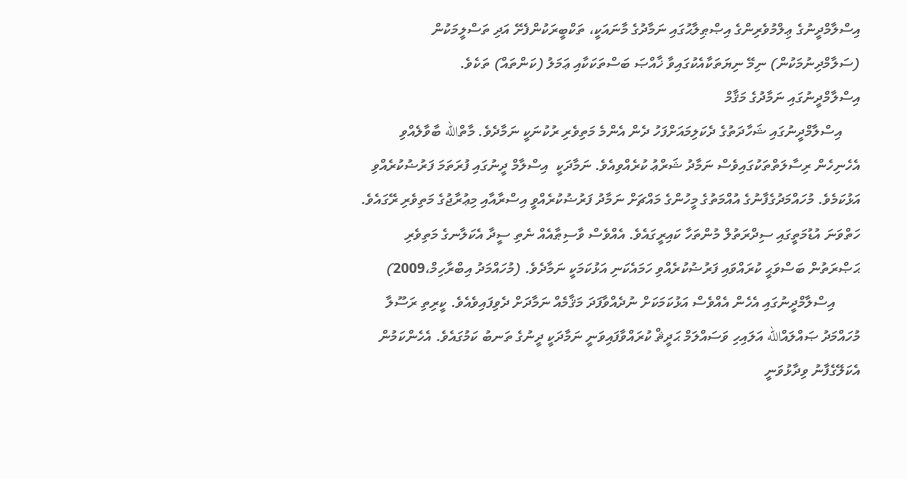އިސްލާމްދީނުގެ ޢިލްމުވެރިންގެ އިޞްޠިލާޙުގައި ނަމާދުގެ މާނައަކީ، ތަކްބީރަކުންފެށޭ އަދި ތަސްލީމަކުން (ސަލާމްދިނުމަކުން) ނިމޭ ނިޔަތަކާއެކުގައިވާ ޚާއްޞަ ބަސްތަކަކާއި ޢަމަލު (ކަންތައް) ތަކެވެ.
އިސްލާމްދީނުގައި ނަމާދުގެ މަޤާމް
     އިސްލާމްދީނުގައި ޝަހާދަތުގެ ދެކަލިމައަށްފަހު ދެން އެންމެ މަތިވެރި ރުކުނަކީ ނަމާދެވެ. މާތްالله ބާވާލެއްވި އެހެނިހެން ރިސާލަތްތަކުގައިވެސް ނަމާދު ޝަރްޢު ކުރެއްވިއެވެ. ނަމާދަކީ  އިސްލާމް ދީނުގައި ފުރަތަމަ ފަރުޟުކުރެއްވި އަޅުކަމެވެ. މުހައްމަދުގެފާނުގެ އުއްމަތުގެ މީހުންގެ މައްޗަށް ނަމާދު ފަރުޟުކުރެއްވީ އިސްރާއާއި މިޢުރާޖުގެ މަތިވެރި ރޭގައެވެ. ހަތްވަނަ އުޑުމަތީގައި ސިދްރަތުލް މުންތަހާ ކައިރީގައެވެ. އެއްވެސް ވާސިޠާއެއް ނެތި ސީދާ އެކަލާނގެ މަތިވެރި ޙަޞްރަތުން ބަސްވަޙީ ކުރައްވައި ފަރުޟުކުރެއްވި ހަމައެކަނި އަޅުކަމަކީ ނަމާދެވެ. (މުހައްމަދު އިބްރާހިމް،2009)
       އިސްލާމްދީނުގައި އެހެން އެއްވެސް އަޅުކަމަކަށް ނުދެއްވާފަދަ މަޤާމެއް ނަމާދަށް ދެވިފައިވެއެވެ. ކީރިތި ރަސޫލާ މުހައްމަދު ޞައްލައްالله އަލައިހި ވަސައްލަމް ޙަދީޘް ކުރައްވާފައިވަނީ ނަމާދަކީ ދީނުގެ ތަނބު ކަމުގައެވެ. އެހެންކަމުން އެކަލޭގެފާނު ވިދާޅުވަނީ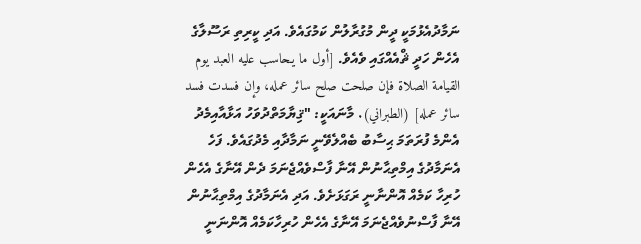ނަމާދުއެޅުމަކީ ދީން މުގުރާލުން ކަމުގައެވެ. އަދި ކީރިތި ރަސޫލާގެ  އެހެން ހަދީ ޘްއެއްގައި ވެއެވެ. [أول ما يـحاسب عليه العبد يوم القيامة الصلاة فإن صلحت صلح سائر عمله، وإن فسدت فسد سائر عمله] (الطبراني). މާނައަކީ: "ޤިޔާމަތްދުވަހު އަޅާއާއިމެދު އެންމެ ފުރަތަމަ ޙިސާބު ބެއްލެވޭނީ ނަމާދާއި މެދުގައެވެ. ފަހެ އެނަމާދުގެ އިމްތިޙާނުން އޭނާ ފާސްވެއްޖެނަމަ ދެން އޭނާގެ އެހެން ހުރިހާ ކަމެއް އޮންނާނީ ރަގަޅަށެވެ. އަދި އެނަމާދުގެ އިމްތިޙާނުން އޭނާ ފާސްނުވެއްޖެނަމަ އޭނާގެ އެހެން ހުރިހާކަމެއް އޮންނަނީ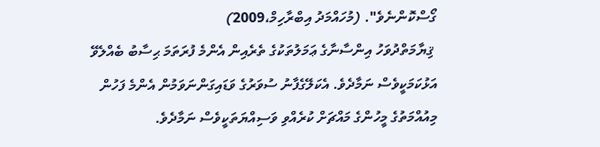ގޯސްކޮންނެވެ". (މުހައްމަދު އިބްރާހިމް،2009)
 ޤިޔާމަތްދުވަހު އިންސާނާގެ ޢަމަލުތަކުގެ ތެރެއިން އެންމެ ފުރަތަމަ ޙިސާބު ބެއްލެވޭ އަޅުކަމަކީވެސް ނަމާދެވެ. އެކަލޭގެފާނު ސުވަރުގެ ވަޑައިގަންނަވަމުން އެންމެ ފަހުން މިއުއްމަތުގެ މީހުންގެ މައްޗަށް ކުރެއްވި ވަސިއްޔަތަކީވެސް ނަމާދެވެ.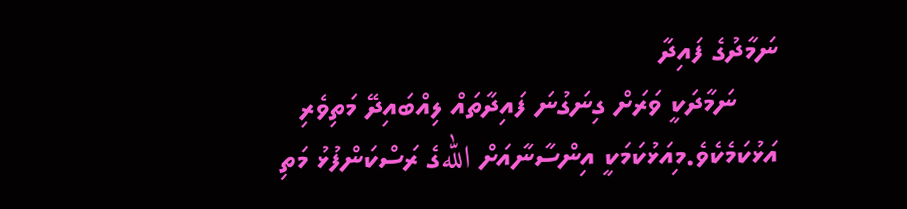ނަމާދުގެ ފައިދާ
     ނަމާދަކީ ވަރަށް ގިނަގުނަ ފައިދާތައް ލިއްބައިދޭ މަތިވެރި އަޅުކަމެކެވެ.މިއަޅުކަމަކީ އިންސާނާއަށް اللهގެ ރަސްކަންފުޅު މަތި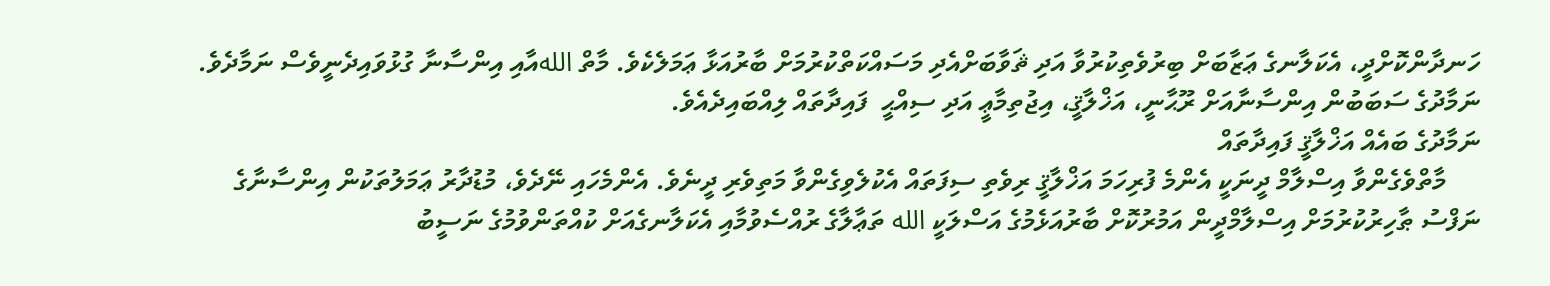ހަނދާންކޮށްދީ، އެކަލާނގެ ޢަޒާބަށް ބިރުވެތިކުރުވާ އަދި ޘަވާބަށްއެދި މަސައްކަތްކުރުމަށް ބާރުއަޅާ ޢަމަލެކެވެ. މާތް اللهއާއި އިންސާނާ ގުޅުވައިދެނީވެސް ނަމާދެވެ.  ނަމާދުގެ ސަބަބުން އިންސާނާއަށް ރޫޙާނީ، އަޚްލާޤީ، އިޖުތިމާޢީ އަދި ސިއްޙީ  ފައިދާތައް ލިއްބައިދެއެވެ.
ނަމާދުގެ ބައެއް އަޚްލާޤީ ފައިދާތައް
     މާތްވެގެންވާ އިސްލާމް ދީނަކީ އެންމެ ފުރިހަމަ އަޚްލާޤީ ރިވެތި ސިފަތައް އެކުލެވިގެންވާ މަތިވެރި ދީނެވެ. އެންމެހައި ނޭދެވެ، މުޑުދާރު ޢަމަލުތަކުން އިންސާނާގެ ނަފްސު ޠާހިރުކުރުމަށް އިސްލާމްދީން އަމުރުކޮށް ބާރުއަޅެމުގެ އަސްލަކީ الله ތަޢާލާގެ ރުއްސެވުމާއި އެކަލާނގެއަށް ކުއްތަންވުމުގެ ނަސީބު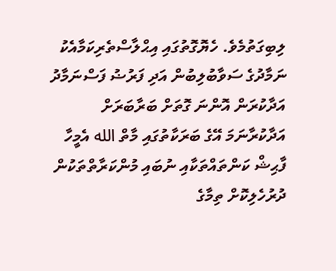ލިބިގަތުމެވެ. ހެޔޮގޮތުގައި އިޙްލާސްތެރިކަމާއެކު ނަމާދުގެ ސަވާބުލިބުން އަދި ފަރުޟު ފަސްނަމާދު އަދާކުރަން އޮންނަ ގޮތަށް ބަރާބަރަށް އަދާކުރާނަމަ އޭގެ ބަރަކާތުގައި މާތް الله އެމީހާ ފާޙިޝް ކަންތައްތަކާއި ނުބައި މުންކަރާތްތަކުން ދުރުހެލިކޮށް ތިމާގެ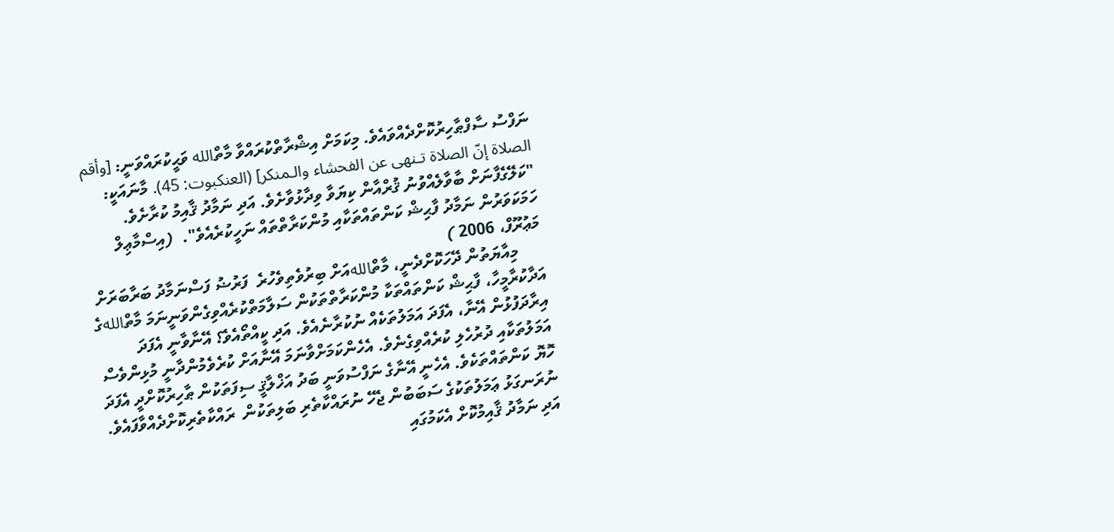ނަފްސު ސާފްޠާހިރުކޮށްދެއްވައެވެ. މިކަމަށް އިޝްރާތްކުރައްވާ މާތްالله ވަޙީކުރައްވަނީ: [وأقم الصلاة إنّ الصلاة تـنهى عن الفحشاء والـمنكر] (العنكبوت: 45). މާނައަކީ: "ކަލޭގެފާނަށް ބާވާލެއްވުނު ޤުރްއާން ކިޔަވާ ވިދާޅުވާށެވެ. އަދި ނަމާދު ޤާއިމު ކުރާށެވެ. ހަމަކަވަރުން ނަމާދު ފާޙިޝް ކަންތައްތަކާއި މުންކަރާތްތައް ނަހީކުރެއެވެ".  (އިސްމާޢިލް މަޢުރޫފް، 2006 )
      މިއާޔަތުން ދޭހަކޮށްދެނީ، މާތްاللهއަށް ބިރުވެތިވެހުރެ  ފަރުޟު ފަސްނަމާދު ބަރާބަރަށް އަދާކުރާމީހާ، ފާޙިޝް ކަންތައްތަކާ މުންކަރާތްތަކުން ސަލާމަތްކުރެއްވިގެންވަނީނަމަ މާތްاللهގެ އިރާދަފުޅުން އޭނާ، އެފަދަ އަމަލުތަކެއް ނުކުރާނެއެވެ. އަދި ކީއްތޯއެވެ؟ އޭނާވާނީ އެފަދަ އަމަލުތަކާއި ދުރުހެލި ކުރެއްވިގެނެވެ. އެހެންކަމަށްވާނަމަ އޭނާއަށް ކުރެވެމުންދާނީ މުޅިންވެސް ހޮޔޮ ކަންތައްތަކެވެ. އެހެނީ އޭނާގެ ނަފްސުވަނީ ބަދު އަޚްލާޤީ ސިފަތަކުން ޠާހިރުކޮށްދީ އެފަދަ ނުރަނގަޅު ޢަމަލުތަކުގެ ސަބަބުން ޖެހޭ ނުރައްކާތެރި ބަލިތަކުން  ރައްކާތެރިކޮށްދެއްވާފައެވެ. އަދި ނަމާދު ޤާއިމުކޮށް އެކަމުގައި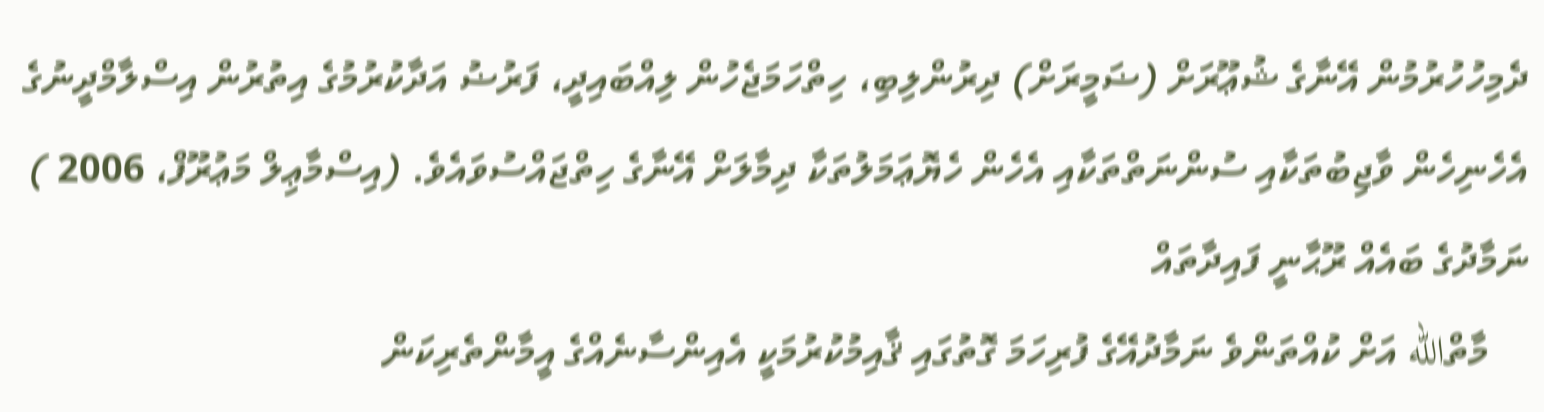ދެމިހުހުރުމުން އޭނާގެ ޝުޢޫރަށް (ޟަމީރަށް) ދިރުންލިބި، ހިތްހަމަޖެހުން ލިއްބައިދީ، ފަރުޟު އަދާކުރުމުގެ އިތުރުން އިސްލާމްދީނުގެ އެހެނިހެން ވާޖިބުތަކާއި ސުންނަތްތަކާއި އެހެން ހެޔޮޢަމަލުތަކާ ދިމާލަށް އޭނާގެ ހިތްޖައްސުވައެވެ. (އިސްމާޢިލް މަޢުރޫފް، 2006 )
ނަމާދުގެ ބައެއް ރޫޙާނީ ފައިދާތައް
    މާތްالله އަށް ކުއްތަންވެ ނަމާދުއޭގެ ފުރިހަމަ ގޮތުގައި ޤާއިމުކުރުމަކީ އެއިންސާނެއްގެ އީމާންތެރިކަން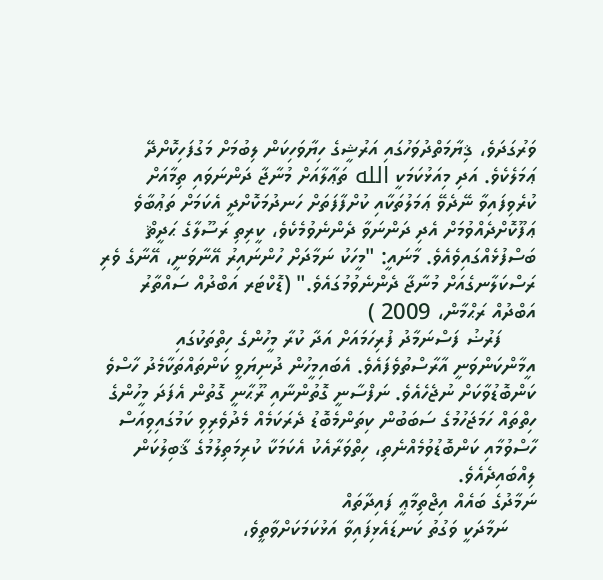ވަރުގަދަވެ، ޤިޔާމަތްދުވަހުގައި އަރުޝީގެ ހިޔާވަހިކަން ލިބުމަށް މަގުފަހިކޮށްދޭ ޢަމަލެކެވެ. އަދި މިއަޅުކަމަކީ الله ތަޢާލާއަށް މުނާޖާ ދަންނަވައި ތިމާއަށް ކުރެވިފައިވާ ނޭދެވޭ ޢަމަލުތަކާއި ކުށްފާފަތަށް ހަނދުމަކޮށްދީ އެކަމަށް ތަޢުބާވެ ޢަފޫކޮށްދެއްވުމަށް އެދި ދަންނަވާ ދެންނެވުމެކެވެ، ކީރިތި ރަސޫލާގެ ޙަދީޘް ބަސްފުޅެއްގައިވެއެވެ. މާނައީ: "މީހަކު ނަމާދަށް ހުންނައިރު އޭނާވަނީ، އޭނާގެ ވެރި ރަސްކަލާނގެއަށް މުނާޖާ ދެންނެވުމުގައެވެ." (ޑޮކްޓަރ އަބްދުއް ސައްތާރު އަބްދުއް ރަޙްމާން، 2009 )
      ފަރުޟު ފަސްނަމާދު ފުރިހަމައަށް އަދާ ކުރާ މީހުންގެ ހިތްތަކުގައި އީމާންކަންވަނީ އާރާސްތުވެފައެވެ. އެބައިމީހުން ދުނިޔަވީ ކަންތައްތަކާމެދު ހާސްވެ ކަންބޮޑުވާކަށް ނުޖެހެއެވެ. ނަފްސާނީ ގޮތުންނާއި ރޫޙާނީ ގޮތުން އެފަދަ މީހުންގެ ހިތްތައް ހަމަޖަހުމުގެ ސަބަބުން ކިތަންމެބޮޑު ދެރަކަމެއް މެދުވެރިވި ކަމުގައިވިއަސް ހާސްވުމާއި ކަންބޮޑުވުމެއްނެތި، ހިތްވަރާއެކު އެކަމަކާ ކުރިމަތިލުމުގެ ޤާބިލުކަން ލިއްބައިދެއެވެ.
ނަމާދުގެ ބައެއް އިޖްތިމާޢީ ފައިދާތައް
     ނަމާދަކީ ވަގުތު ކަނޑައެޅިފައިވާ އަޅުކަމަކަށްވާތީވެ،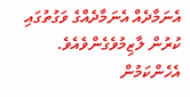އެނަމާދެއް އެނަމާދެއްގެ ވަގުތުގައި ކުރުން ލާޒިމުވެގެންވެއެވެ. އެހެންކަމުން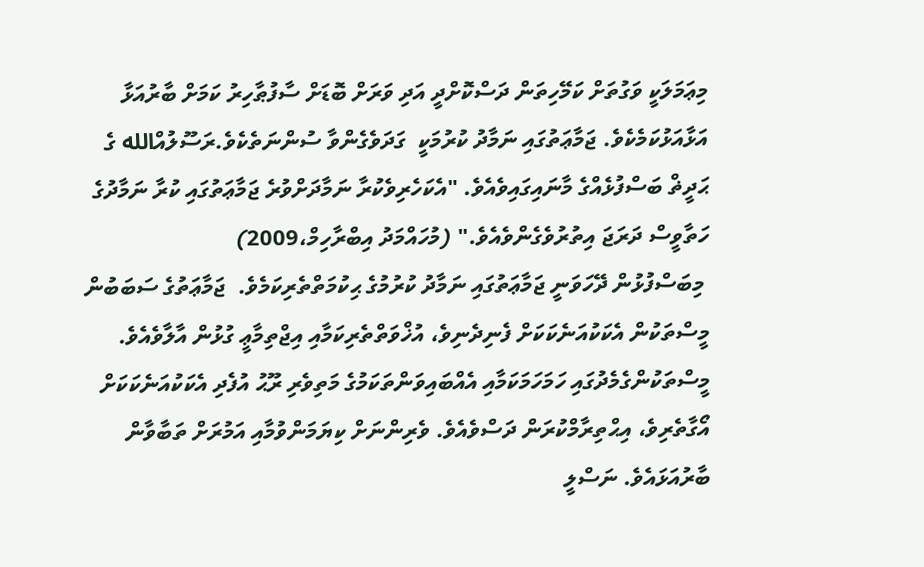މިޢަމަލަކީ ވަގުތަށް ކަމޭހިތަން ދަސްކޮށްދީ އަދި ވަރަށް ބޮޑަށް ސާފުޠާހިރު ކަމަށް ބާރުއަޅާ އަޅާއަޅުކަމެކެވެ. ޖަމާޢަތުގައި ނަމާދު ކުރުމަކީ  ގަދަވެގެންވާ ސުންނަތެކެވެ.ރަސޫލުއްالله ގެ ޙަދީޡް ބަސްފުޅެއްގެ މާނައިގައިވެއެވެ. "އެކަހެރިވެކުރާ ނަމާދަށްވުރެ ޖަމާޢަތުގައި ކުރާ ނަމާދުގެ ހަތާވީސް ދަރަޖަ އިތުރުވެގެންވެއެވެ." (މުހައްމަދު އިބްރާހިމް،2009)
 މިބަސްފުޅުން ދޭހަވަނީ ޖަމާޢަތުގައި ނަމާދު ކުރުމުގެ ޙިކުމަތްތެރިކަމެވެ.  ޖަމާޢަތުގެ ސަބަބުން މީސްތަކުން އެކަކުއަނެކަކަށް ފެނިދެނިވެ، އުޚްވަތްތެރިކަމާއި އިޖްތިމާޢީ ގުޅުން އާލާވެއެވެ. މީސްތަކުންގެމެދުގައި ހަމަހަމަކަމާއި އެއްބައިވަންތަކަމުގެ މަތިވެރި ރޫޙު އުފެދި އެކަކުއަނެކަކަށް އޯގާތެރިވެ، އިޙްތިރާމްކުރަން ދަސްވެއެވެ. ވެރިންނަށް ކިޔަމަންވުމާއި އަމުރަށް ތަބާވާން ބާރުއަޅައެވެ. ނަސްލީ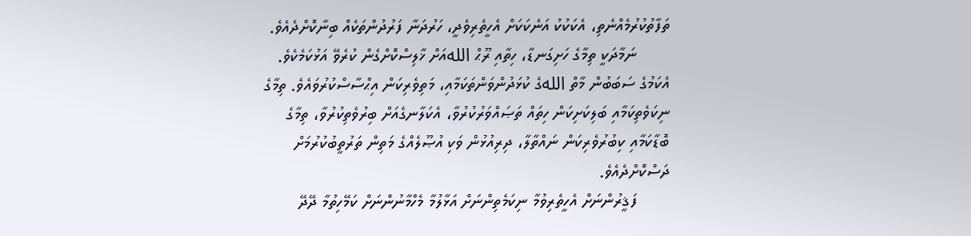ތަފާތުކުރުމެއްނެތި، އެކަކުކު އަނެކަކަށް އެހީތެރިވެދީ، ހަރުދަނާ ފަރުދުންތަކެއް ބިނާކޮށްދެއެވެ.
       ނަމާދަކީ ތިމާގެ ހަށިގަނޑާ، ހިތާއި ރޫޙް اللهއަށް ޚާލިސްކޮށްގެން ކުރެވޭ އަޅުކަމެކެވެ. އެކަމުގެ ސަބަބުން މާތް اللهގެ ކުޅަދުންވަންތަކަމާއި، މަތިވެރިކަން އިޙްސާސްކުރުވައެވެ. ތިމާގެ ނިކަވެތިކަމާއި ބަލިކަށިކަން ހިތައް ތަޞައްވަރުކުރުވާ، އެކަލާނގެއަށް ބިރުވެތިކުރުވާ، ތިމާގެ ބޮޑާކަމާއި ކިބުރުވެރިކަން ނައްތާލާ، ދިރިއުޅުން ވަކި އުޞޫލެއްގެ މަތިން ތަރުތީބުކުރުމަށް ދަސްކޮށްދެއެވެ.
       ފަޤީރުންނަށް އެހީތެރިވުމާ ނިކަމެތިންނަށް އަޅާލުމާ މެހްމާނުންނަށް ކަމޭހިތުމާ ދޭދޭ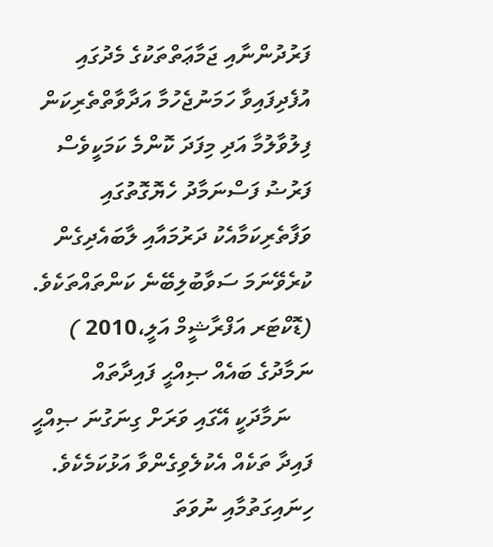ފަރުދުންނާއި ޖަމާޢަތްތަކުގެ މެދުގައި އުފެދިފައިވާ ހަމަނުޖެހުމާ އަދާވާތްތެރިކަން ފިލުވާލުމާ އަދި މިފަދަ ކޮންމެ ކަމަކީވެސް ފަރުޟު ފަސްނަމާދު ހެޔޮގޮތުގައި ވަފާތެރިކަމާއެކު ދަރުމައާއި ލާބައެދިގެން ކުރެވޭނަމަ ސަވާބުލިބޭނެ ކަންތައްތަކެވެ.  (ޑޮކްޓަރ އަފްރާޝީމް އަލީ،2010 )
ނަމާދުގެ ބައެއް ޞިއްޙީ ފައިދާތައް
    ނަމާދަކީ އޭގައި ވަރަށް ގިނަގުނަ ޞިއްޙީ ފައިދާ ތަކެއް އެކުލެވިގެންވާ އަޅުކަމެކެވެ. ހިނައިގަތުމާއި ނުވަތަ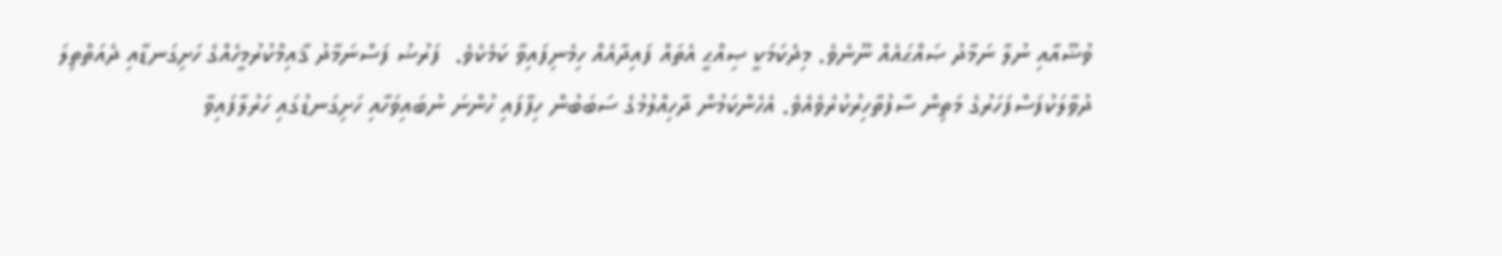ވުޟޫއާއި ނުލާ ނަމާދު ޞައްޙައެއް ނޫނެވެ. މިދެކަމަކީ ޞިއްޙީ އެތައް ފައިދާއެއް ހިމެނިފައިވާ ކަމެކެވެ.  ފަރުޟު ފަސްނަމާދު ޤާއިމްކުރުމީހެއްގެ ހަށިގަނޑާއި ދެއަތްތިލަ ދުވާލަކުފަސްފަހަރުގެ މަތިން ސާފުތާހިރުކުރެވެއެވެ. އެހެންކަމުން ދާހިއްލުމުގެ ސަބަބުން ހިފާފައި ހުންނަ ނުބައިވަހާއި ހަށިގަނޑުގައި ހަރުލާފައިވާ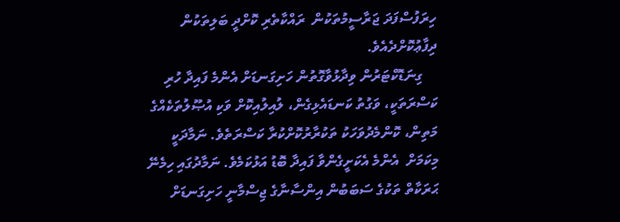ހިރަފުސްފަދަ ޖަރާސީމުތަކުން  ރައްކާތެރި ކޮށްދީ ބަލިތަކުން ދިފާޢުކޮށްދެއެވެ.
    ގިނަޑޮކްޓަރުން ވިދާޅުވާގޮތުން ހަށިގަނޑަށް އެންމެ ފައިދާ ހުރި ކަސްރަތަކީ، ވަގުތު ކަނޑައެޅިގެން، ލުއިލުއިކޮށް ވަކި އުޞޫލުތަކެއްގެ މަތިން، ކޮންމެދުވަހަކު ތަކުރާރުކޮށްކުރާ ކަސްރަތެވެ. ނަމާދަކީ މިކަމަށް  އެންމެ އެކަށީގެންވާ ފައިދާ ބޮޑު އަޅުކަމެވެ. ނަމާދުގައި ހިމެނޭ ޙަރަކާތް ތަކުގެ ސަބަބުން އިންސާނާގެ ޖިސްމާނީ ހަށިގަނޑަށް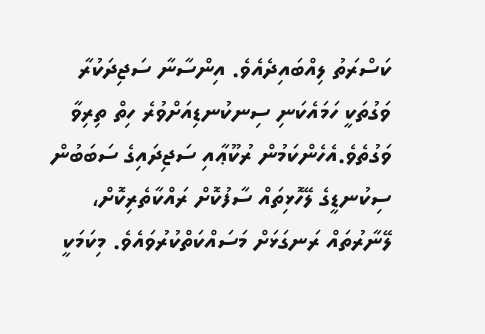ކަސްރަތު ލިއްބައިދެއެވެ. އިންސާނާ ސަޖިދަކުރާ ވަގުތަކީ ހަމައެކަނި ސިނކުނޑިއަށްވުރެ ހިތް ތިރިވާ ވަގުތެވެ.އެހެންކަމުން ރުކޫޢާއި ސަޖިދައިގެ ސަބަބުން ސިކުނޑީގެ ލޭހޮޅިތައް ސާފުކޮށް ރައްކާތެރިކޮށް، ލޭނާރުތައް ރަނގަޅަށް މަސައްކަތްކުރުވައެވެ. މިކަމަކީ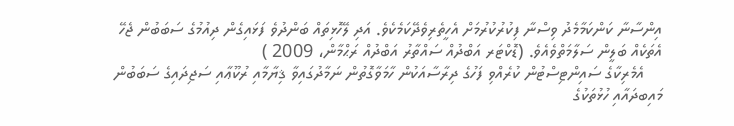އިންސާނާ ކަންކަމާމެދު ވިސްނާ ފިކުރުކުރުމަށް އެހީތެރިވެދޭކަމެކެވެ. އަދި ލޭހޮޅިތައް ބަންދުވެ ފަޅައިގެން ދިއުމުގެ ސަބަބުން ޖެހޭ އެތަކެއް ބަލީން ސަލާމަތްވެއެވެ. (ޑޮކްޓަރ އަބްދުއް ސައްތާރު އަބްދުއް ރަޙްމާން، 2009 )
    އެމެރިކާގެ ސައިންޓިސްޓުން ކުރެއްވި ފަހުގެ ދިރާސާއަކުން ހާމަވާގޮތުން ނަމާދުގައިވާ ޤިޔާމާއި ރުކޫޢާއި ސަޖިދައިގެ ސަބަބުން މައިބދައާއި ހުޅުތަކުގެ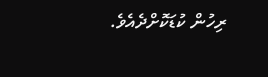ރިހުން ކުޑަކޮށްދެއެވެ.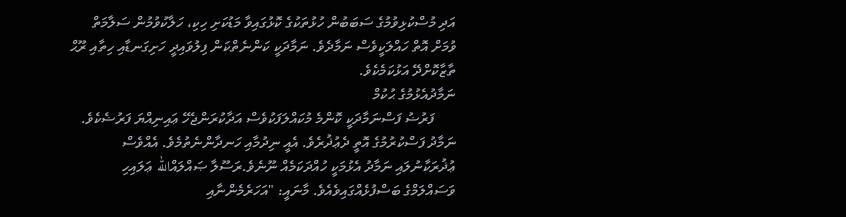އަދި މުސްކުޅިވުމުގެ ސަބަބުން ހުޅުތަކުގެ ކޮޅުގައިވާ މަޑުކަށި ހިކި، ހަލާކުވުމުން ސަލާމަތް ވުމަށް އޮތް ހައްލަކީވެސް ނަމާދެވެ. ނަމާދަކީ ކަންނެތްކަން ފިލުވައިދީ ހަށިގަނޑާއި ހިތާއި ރޫޙް ތާޒާކޮށްދޭ އަޅުކަމެކެވެ.
ނަމާދުއެޅުމުގެ ޙުކުމް
      ފަރުޟު ފަސްނަމާދަކީ ކޮންމެ މުކައްލަފަކުވެސް އަދާކުރަންޖެހޭ ޢައިނިއްޔަ ފަރުޟެކެވެ. ނަމާދު ފަސްކުރުމުގެ އޮތީ ދެޢުޛުރެވެ. އެއީ ނިދުމާއި ހަނދާންނެތުމެވެ. އެއްވެސް ޢުޛުރަކާނުލައި ނަމާދު އެޅުމަކީ ހުއްދަކަމެއް ނޫނެވެ.ރަސޫލާ ޞައްލައްالله ޢަލައިހި ވަސައްލަމްގެ ބަސްފުޅެއްގައިވެއެވެ. މާނައީ: "އަހަރެމެންނާއި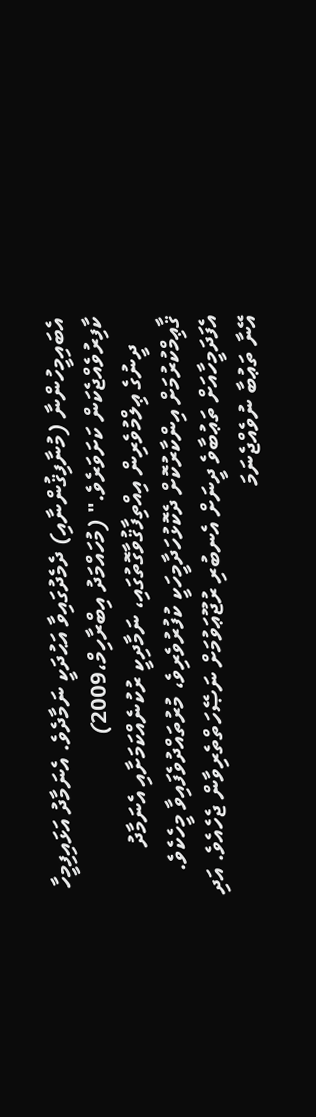އެބައިމީހުންނާ (މުނާފިޤުންނާއި) ދެމެދުގައިވާ އަޙުދަކީ ނަމާދެވެ. އެނަމާދު އަޅައިފިމީހާ ކާފިރުވެއްޖެކަން ކަށަވަރެވެ." (މުހައްމަދު އިބްރާހިމް،2009)
     ދީނުގެ ޢިލްމުވެރިން އިއްތިފާޤުވާގޮތުގައި، ނަމާދިކީ ރުކުނެއްކަމަށާއި އެނަމާދު ޤާޢިމްކުރުމަށް އިންކާރުކޮށް ދެކޮޅުހަދާމީހަކީ ކުފުރުވެރިވެ، މުރުތައްދުވެފައިވާ މީހެކެވެ. އެފަދަމީހާއަށް ތަޢުބާވެ ދީނަށް އެނބުރި ރުޖޫޢަވުމަށް ނަޞޭހަތްތެރިވާން ޖެހެއެވެ. އަދި އޭނާ ތަޢުބާ ނުވެއްޖެނަމަ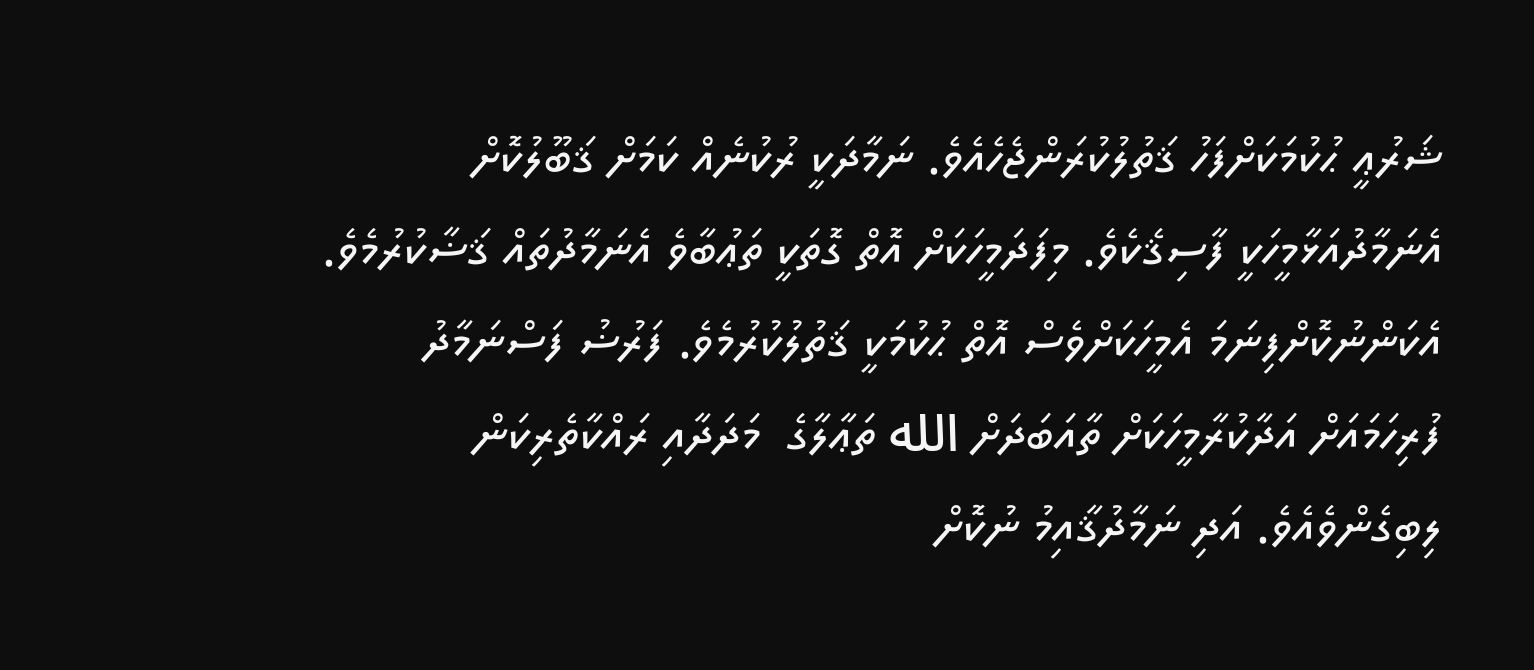ޝަރުޢީ ޙުކުމަކަށްފަހު ޤަތުލުކުރަންޖެހެއެވެ. ނަމާދަކީ ރުކުނެއް ކަމަށް ޤަބޫލުކޮށް އެނަމާދުއަޅާމީހަކީ ފާސިޤެކެވެ. މިފަދަމީހަކަށް އޮތް ގޮތަކީ ތަޢުބާވެ އެނަމާދުތައް ޤަޟާކުރުމެވެ. އެކަންނުކޮށްފިނަމަ އެމީހަކަށްވެސް އޮތް ޙުކުމަކީ ޤަތުލުކުރުމެވެ. ފަރުޟު ފަސްނަމާދު ފުރިހަމައަށް އަދާކުރާމީހަކަށް ތާއަބަދަށް الله ތަޢާލާގެ  މަދަދާއި ރައްކާތެރިކަން ލިބިގެންވެއެވެ. އަދި ނަމާދުޤާއިމު ނުކޮށް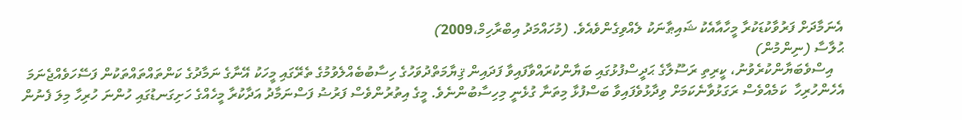އެނަމާދަށް ފަރުވާކުޑަކުރާ މީހާއާއެކު ޝައިޠާނަކު ލެއްވިގެންވެއެވެ. (މުހައްމަދު އިބްރާހިމް،2009)
ޙުލާސާ (ނިންމުން)
   އިސްވެބަޔާންކުރެވުނު، ކީރިތި ރަސޫލާގެ ޙަދީސްފުޅުގައި ބަޔާންކުރައްވާފައިވާ ފަދައިން ޤިޔާމަތްދުވަހުގެ ހިސާބުބެއްލެވުމުގެ ތެރޭގައި މީހަކު އޭނާގެ ނަމާދުގެ ކަންތައްތައްތަކުން ފަސޭހަވެއްޖެނަމަ އެހެންހުރިހާ  ކަމެއްވެސް ރަގަޅުވާނެކަމަށް ވިދާޅުވެފައިވާ ބަސްފުޅާ މިތަނާ ގުޅެނީ މިހިސާބުންނެވެ. މީގެ އިތުރުންވެސް ފަރުޟު ފަސްނަމާދު އަދާކުރާ މީހެއްގެ ހަށިގަނޑުގައި ހުންނަ ހުރިހާ މިލަ ފެނުން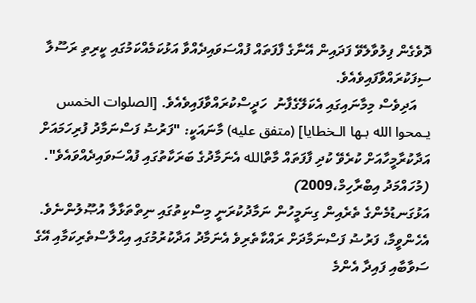ދޮވެގެން ފިލުވާލެވޭ ފަދައިން އޭނާގެ ފާފަތައް ފުއްސަވައިދެއްވާ އަޅުކަމެއްކަމުގައި ކީރިތި ރަސޫލާ ސިފަކުރައްވާފައިވެއެވެ.
    އަދިވެސް މިމާނައިގައި އެކަލޭގެފާނު  ހަދީސްކުރައްވާފައިވެއެވެ. [الصلوات الخمس يـمحوا الله بـها الـخطايا] (متفق عليه) މާނައަކީ: "ފަރުޟު ފަސްނަމާދު ފުރިހަމައަށް އަދާކުރާމީހާއަށް ކުރެވޭ ކުދި ފާފަތައް މާތްالله އެނަމާދުގެ ބަރަކާތުގައި ފުއްސަވައިދެއްވައެވެ". (މުހައްމަދު އިބްރާހިމް،2009)
އަޅުގަނޑުމެންގެ ތެރެއިން ގިނަމީހުން ނަމާދުކުރަނީ މިސްކިތުގައި ނިތްތަޅާލާ އުޞޫލުންނެވެ. އެހެންވީމާ، ފަރުޟު ފަސްނަމާދަށް ރައްކާތެރިވެ އެނަމާދު އަދާކުރުމުގައި އިޙްލާސްތެރިކަމާއި އޭގެ ސަވާބާއި ފައިދާ އެންމެ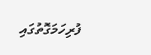ފުރިހަމަގޮތުގައި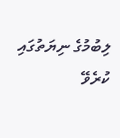ލިބުމުގެ ނިޔަތުގައި ކުރެވޭ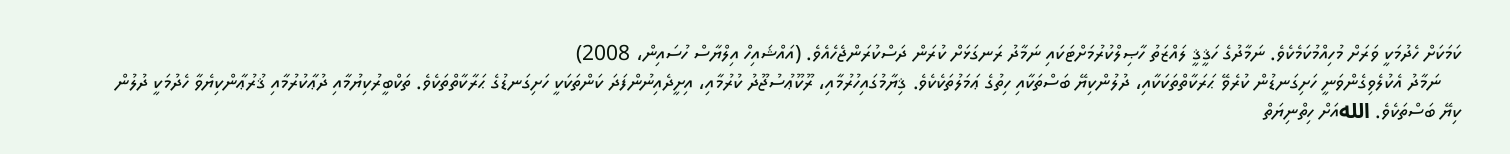ކަމަކަށް ހެދުމަކީ ވަރަށް މުހިއްމުކަމެކެވެ. ނަމާދުގެ ހަޤީޤީ ލައްޒަތު ހާޞިލްކުރުމަށްޓަކައި ނަމާދު ރަނގަޅަށް ކުރަން ދަސްކުރަންޖެހެއެވެ. (އައްޝައިހް އިލްޔާސް ހުސައިން، 2008)
    ނަމާދު އެކުލެވިގެންވަނީ ހަށިގަނޑުން ކުރެވޭ ޙަރަކާތްތަކަކާއި، ދުލުންކިޔޭ ބަސްތަކާއި ހިތުގެ ޢަމަލުތަކެކެވެ. ޤިޔާމުގައިހުރުމާއި، ރޫކޫޢުސުޖޫދު ކުރުމާއި، އިށީދެއިނުންފަދަ ކަންތަކަކީ ހަށިގަނޑުގެ ޙަރާކާތްތަކެވެ. ތަކްބީރުކިޔުމާއި ދުޢާކުރުމާއި ޤުރުޢާންކިޔެވާ ހެދުމަކީ ދުލުން ކިޔޭ ބަސްތަކެވެ. اللهއަށް ހިތްނިޔަތް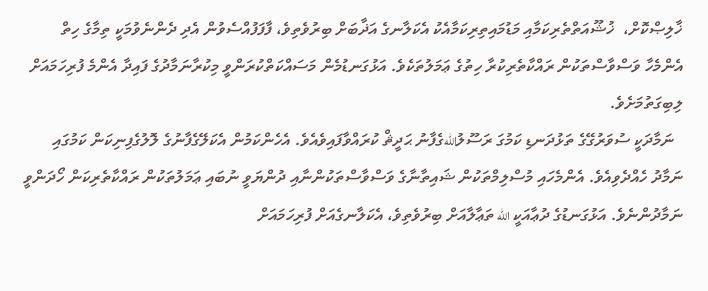ޚާލިޞްކޮށް،  ޚުޝޫއަތްތެރިކަމާއި މަޑުމައިތިރިކަމާއެކު އެކަލާނގެ އަޛާބަށް ބިރުވެތިވެ، ފާފަފުއްސެވުން އެދި ދެންނެވުމަކީ ތިމާގެ ހިތް އެންމެހާ ވަސްވާސްތަކުން ރައްކާތެރިކުރާ ހިތުގެ ޢަމަލުތަކެވެ. އަޅުގަނޑުމެން މަސައްކަތްކުރަންވީ މިކުރާނަމާދުގެ ފައިދާ އެންމެ ފުރިހަމައަށް ލިބިގަތުމަށެވެ.
  ނަމާދަކީ ސުވަރުގޭގެ ތަޅުދަނޑި ކަމުގަ ރަސޫލުاللهގެފާނު ޙަދީޘް ކުރައްވާފައިވެއެވެ. އެހެންކަމުން އެކަލޭގެފާނުގެ ލޮލުގެފިނިކަން ކަމުގައި ނަމާދު ހެއްދެވިއެވެ. އެންމެހައި މުސްލިމްތަކުން ޝައިތާނާގެ ވަސްވާސްތަކުންނާއި ދުންޔަވީ ނުބައި ޢަމަލުތަކުން ރައްކާތެރިކަން ހޯދަންވީ ނަމާދުންނެވެ. އަޅުގަނޑުގެ ދުޢާއަކީ الله ތަޢާލާއަށް ބިރުވެތިވެ، އެކަލާނގެއަށް ފުރިހަމައަށް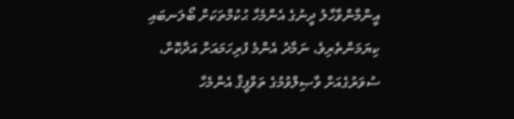އީންމާންވާހާލު ދީނުގެ އެންމެހާ ޙުކުމްތަކަށް ބޯލަނބައި ކިޔަމަންތެރިވެ، ނަމާދު އެންމެ ފުރިހަމައަށް އަދާކޮށް، ސުވަރުގެއަށް ވާޞިލްވުމުގެ ތަވްފީޤް އެންމެހާ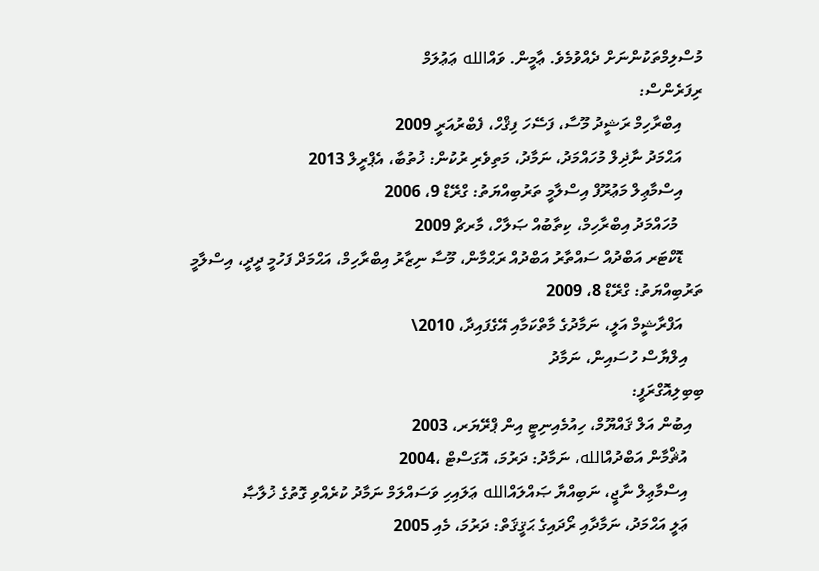މުސްލިމްތަކުންނަށް ދެއްވުމެވެ. ޢާމީން. ވައްالله ޢަޢުލަމް
ރިފަރެންސް:
     އިބްރާހިމް ރަޝީދު މޫސާ، ފަސޭހަ ފިޤްހް، ފެބްރުއަރީ 2009
     އަޙްމަދު ނާޛިލް މުހައްމަދު، ނަމާދު، މަތިވެރި ރުކުން: ޚުތުބާ، އެޕްރީލް 2013
     އިސްމާޢިލް މަޢުރޫފް އިސްލާމީ ތަރުބިއްޔަތު: ގްރޭޑް 9، 2006
      މުހައްމަދު އިބްރާހިމް، ކިތާބުއް ޞަލާހް، މާރޗް 2009
     ޑޮކްޓަރ އަބްދުއް ސައްތާރު އަބްދުއް ރަޙްމާން، މޫސާ ނިޒާރު އިބްރާހިމް، އަޙްމަދް ފަހުމީ ދީދީ، އިސްލާމީ ތަރުބިއްޔަތު: ގްރޭޑް 8، 2009
     އަފްރާޝީމް އަލީ، ނަމާދުގެ މާތްކަމާއި އޭގެފައިދާ، 2010\
    އިލްޔާސް ހުސައިން، ނަމާދު
ބިބިލިއޮގްރަފީ:
   އިބުން އަލް ޤައްޔޫމް، ހިއުމެއިނިޓީ އިން ޕްރޭޔަރ، 2003
    އުޘްމާން އަބްދުއްالله، ނަމާދު: ދަރުމަ، އޮގަސްޓް ،2004
    އިސްމާޢިލް ނާޖީ، ނަބިއްޔާ ޞައްލައްالله ޢަލައިހި ވަސައްލަމް ނަމާދު ކުރެއްވި ގޮތުގެ ޚުލާޞާ
    ޢަލީ އަޙްމަދު، ނަމާދާއި ރޯދައިގެ ޙަޤީޤަތް: ދަރުމަ، މެއި 2005